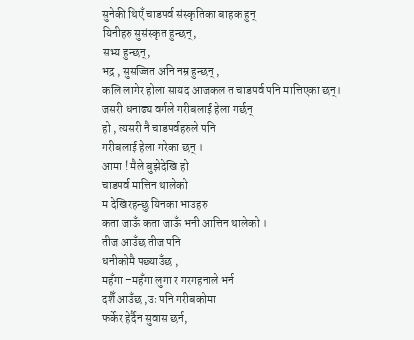सुनेकी थिएँ चाडपर्व संस्कृतिका बाहक हुन्
यिनीहरु सुसंस्कृत हुन्छन्,
सभ्य हुन्छन्,
भद्र , सुसज्जित अनि नम्र हुन्छन् ,
कलि लागेर होला सायद आजकल त चाडपर्व पनि मात्तिएका छन्।
जसरी धनाढ्य वर्गले गरीबलाई हेला गर्छन्
हो , त्यसरी नै चाडपर्वहरुले पनि
गरीबलाई हेला गरेका छन् ।
आमा ! मैले बुझेदेखि हो
चाडपर्व मात्तिन थालेको
म देखिरहन्छु यिनका भाउहरु
कता जाऊँ कता जाऊँ भनी आत्तिन थालेको ।
तीज आउँछ तीज पनि
धनीकोमै पछ्याउँछ ,
महँगा –महँगा लुगा र गरगहनाले भर्न
दशैँ आउँछ ,उः पनि गरीबकोमा
फर्केर हेर्दैन सुवास छर्न,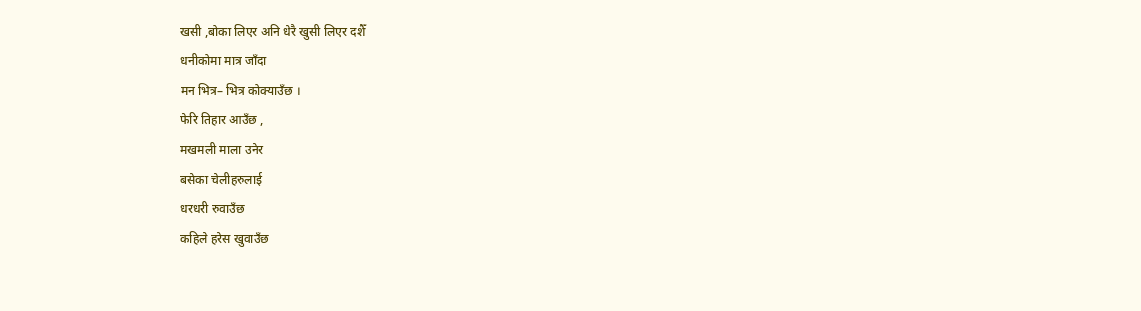खसी ,बोका लिएर अनि धेरै खुसी लिएर दशैँ
धनीकोमा मात्र जाँदा
मन भित्र– भित्र कोक्याउँछ ।
फेरि तिहार आउँछ ,
मखमली माला उनेर
बसेका चेलीहरुलाई
धरधरी रुवाउँछ
कहिले हरेस खुवाउँछ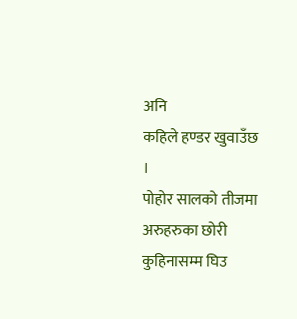अनि
कहिले हण्डर खुवाउँछ ।
पोहोर सालको तीजमा
अरुहरुका छोरी कुहिनासम्म घिउ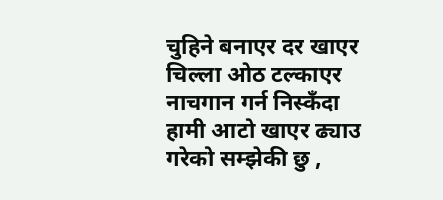चुहिने बनाएर दर खाएर
चिल्ला ओठ टल्काएर
नाचगान गर्न निस्कँदा
हामी आटो खाएर ढ्याउ
गरेको सम्झेकी छु ,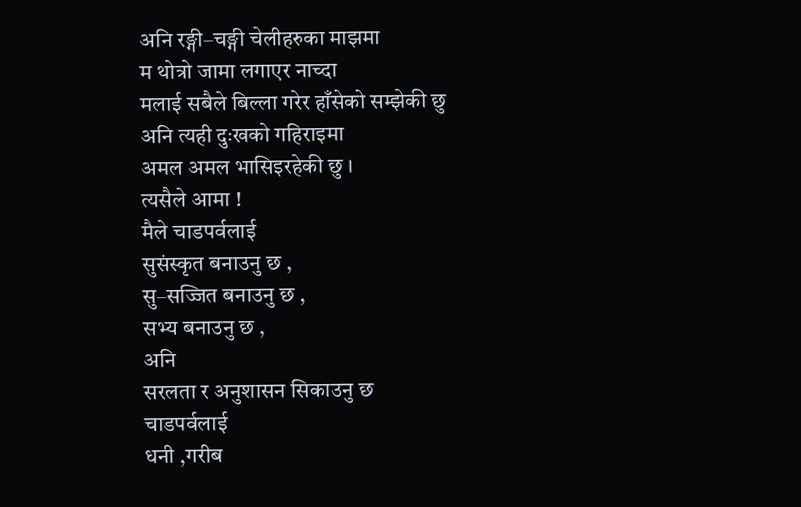अनि रङ्गी–चङ्गी चेलीहरुका माझमा
म थोत्रो जामा लगाएर नाच्दा
मलाई सबैले बिल्ला गरेर हाँसेको सम्झेकी छु
अनि त्यही दुःखको गहिराइमा
अमल अमल भासिइरहेकी छु ।
त्यसैले आमा !
मैले चाडपर्वलाई
सुसंस्कृत बनाउनु छ ,
सु–सज्जित बनाउनु छ ,
सभ्य बनाउनु छ ,
अनि
सरलता र अनुशासन सिकाउनु छ
चाडपर्वलाई
धनी ,गरीब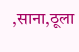,साना,ठूला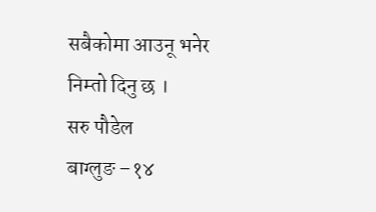सबैकोमा आउनू भनेर
निम्तो दिनु छ ।
सरु पौडेल
बाग्लुङ –१४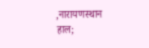,नारायणस्थान
हाल;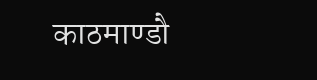काठमाण्डौ